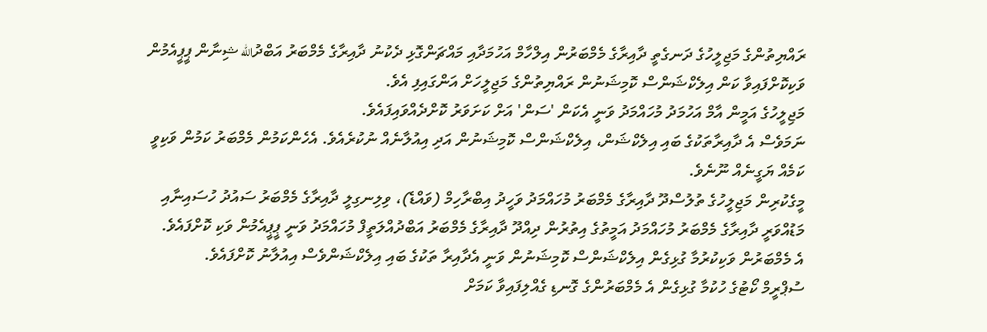ރައްޔިތުންގެ މަޖިލީހުގެ ދަނގެތީ ދާއިރާގެ މެމްބަރުން އިލްހާމް އަހުމަދާއި މައްޗަންގޮޅި ދެކުނު ދާއިރާގެ މެމްބަރު އަބްދުالله ޝިނާން ޕީޕީއެމުން ވަކިކޮށްފައިވާ ކަން އިލެކްޝަންސް ކޮމިޝަނުން ރައްޔިތުންގެ މަޖިލީހަށް އަންގައިފި އެވެ.
މަޖިލީހުގެ އަމީން އާމް އަހުމަދު މުހައްމަދު ވަނީ އެކަން 'ސަން' އަށް ކަށަވަރު ކޮށްދެއްވައިފައެވެ.
ނަމަވެސް އެ ދާއިރާތަކުގެ ބައި އިލެކްޝަން، އިލެކްޝަންސް ކޮމިޝަނުން އަދި އިއުލާނެއް ނުކުރެއެވެ. އެހެންކަމުން މެމްބަރު ކަމުން ވަކިވީ ކަމެއް ޔަގީނެއް ނޫނެވެ.
މީގެކުރިން މަޖިލީހުގެ ތުލުސްދޫ ދާއިރާގެ މެމްބަރު މުހައްމަދު ވަހީދު އިބްރާހިމް (ވައްޑެ)، ވިލިނގިލީ ދާއިރާގެ މެމްބަރު ސައުދު ހުސައިނާއި މަޑުއްވަރީ ދާއިރާގެ މެމްބަރު މުހައްމަދު އަމީތުގެ އިތުރުން ދިއްދޫ ދާއިރާގެ މެމްބަރު އަބްދުއްލަތީފް މުހައްމަދު ވަނީ ޕީޕީއެމުން ވަކި ކޮށްފައެވެ.
އެ މެމްބަރުން ވަކިކުރުމާ ގުޅިގެން އިލެކްޝަންސް ކޮމިޝަނުން ވަނީ އެދާއިރާ ތަކުގެ ބައި އިލެކްޝަންވެސް އިއުލާނު ކޮށްފައެވެ.
ސުޕްރީމް ކޯޓުގެ ހުކުމާ ގުޅިގެން އެ މެމްބަރުންގެ ގޮނޑި ގެއްލިފައިވާ ކަމަށް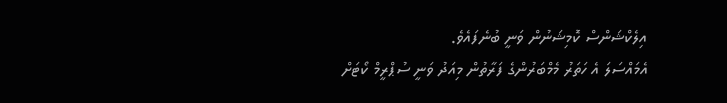އިލެކްޝަންސް ކޮމިޝަނުން ވަނީ ބުނެފައެވެ.
އެމައްސަލަ އެ ހަތަރު މެމްބަރުންގެ ފަރާތުން މިއަދު ވަނީ ސުޕްރީމް ކޯޓަށް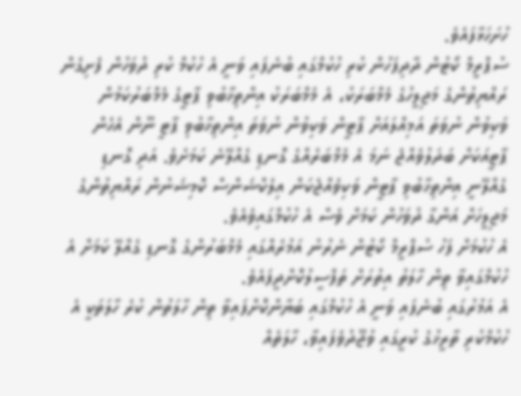ހުށަހަޅާފައެވެ.
ސުޕްރީމް ކޯޓުން ދާދިފަހުން ކުރި ހުކުމްގައި ބުނެފައި ވަނީ އެ ހުކުމް ކުރި ދުވަހުން ފެށިގެން ރައްޔިތުންގެ މަޖިލީހުގެ މެމްބަރަކު، އެ މެމްބަރަކު އިންތިޚާބުވި ޕާޓީގެ މެމްބަރުކަމުން ވަކިވުން ނުވަތަ އަމިއްލައަށް ޕާޓީން ވަކިވުން ނުވަތަ އިންތިޚާބުވި ޕާޓީ ނޫން އެހެން ޕާޓީއަކަށް ބަދަލުވެއްޖެ ނަމަ އެ މެމްބަރެއްގެ ގޮނޑި ގެއްލޭނެ ކަމަށެވެ. އަދި ގޮނޑި ގެއްލޭނީ އިންތިޚާބުވި ޕާޓީން ވަކިވެއްޖެކަން އިލެކްޝަންސް ކޮމިޝަނުން ރައްޔިތުންގެ މަޖިލީހަށް އަންގާ ދުވަހުން ކަމަށް ވެސް އެ ހުކުމްގައިވެއެވެ.
އެ ހުކުމަށް ފަހު ސުޕްރީމް ކޯޓުން ނެރުނު އަމުރެއްގައި މެމްބަރުންގެ ގޮނޑި ގެއްލޭ ކަމަށް އެ ހުކުމްގައިވާ ތިން ހާލަތު އިތުރަށް ތަފްސީލުކޮށްދީފައެވެ.
އެ އަމުރުގައި ބުނެފައި ވަނީ އެ ހުކުމްގައި ބަޔާންކޮށްފައިވާ ތިން ހާލަތުން ކުރެ ހާލަތަކީ އެ ހުކުމްކުރި ތާރީޚުގެ ކުރީގައި ވުޖޫދުވެފައިވާ، ހާލަތެއް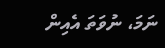ނަމަ، ނުވަތަ އެއިން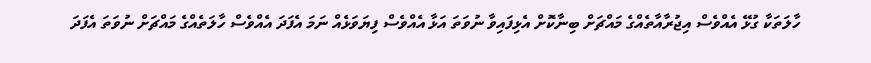ހާލަތަކާ ގުޅޭ އެއްވެސް އިޖުރާއާތެއްގެ މައްޗަށް ބިނާކޮށް އެޅިފައިވާ ނުވަތަ އަޅާ އެއްވެސް ފިޔަވަޅެއް ނަމަ އެފަދަ އެއްވެސް ހާލަތެއްގެ މައްޗަށް ނުވަތަ އެފަދަ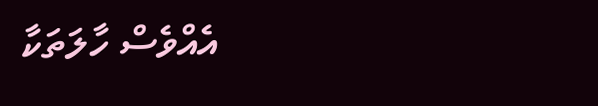އެއްވެސް ހާލަތަކާ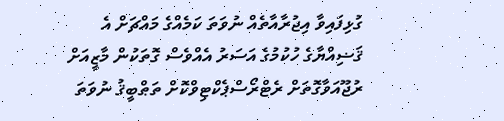ގުޅިފައިވާ އިޖުރާއާތެއް ނުވަތަ ކަމެއްގެ މައްޗަށް އެ ޤަޟިއްޔާގެ ހުކުމުގެ އަސަރު އެއްވެސް ގޮތަކުން މާޒީއަށް ރުޖޫއަވާގޮތަށް ރެޓްރޯސްޕެކްޓިވްކޮށް ތަޠްބީޤު ނުވަތަ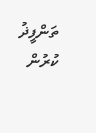ތަންފީޛު ކުރުން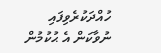ހުއްދަކުރެވިފައި ނުވާކަން އެ ޙުކުމުން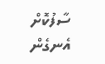ސާފުކޮށް އެނގެން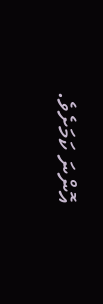އޮންނަ ކަމަށެވެ.